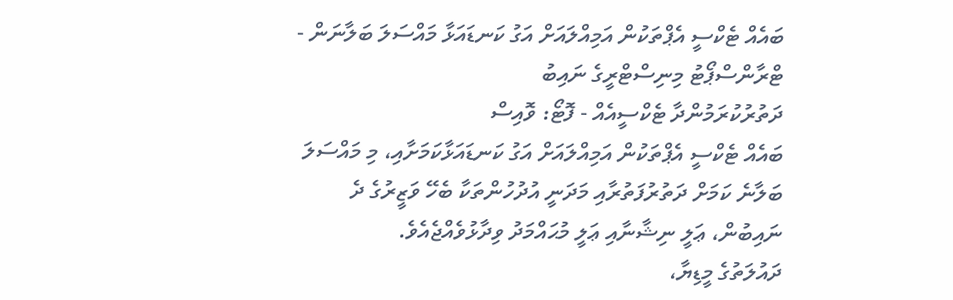ބައެއް ޓެކްސީ އެޕްތަކުން އަމިއްލައަށް އަގު ކަނޑައަޅާ މައްސަލަ ބަލާނަން - ޓްރާންސްޕޯޓު މިނިސްޓްރީގެ ނައިބު
ދަތުރުކުރަމުންދާ ޓެކްސީއެއް - ފޮޓޯ: ވޮއިސް
ބައެއް ޓެކްސީ އެޕްތަކުން އަމިއްލައަށް އަގު ކަނޑައަޅާކަމަށާއި، މި މައްސަލަ ބަލާނެ ކަމަށް ދަތުރުފަތުރާއި މަދަނީ އުދުހުންތަކާ ބެހޭ ވަޒީރުގެ ދެ ނައިބުން، ޢަލީ ނިޝާނާއި ޢަލީ މުޙައްމަދު ވިދާޅުވެއްޖެއެވެ.
ދައުލަތުގެ މީޑިޔާ،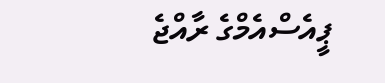ޕީއެސްއެމްގެ ރާއްޖެ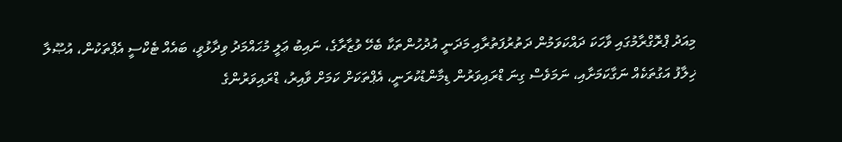މިއަދު ޕްރޮގްރާމުގައި ވާހަކަ ދައްކަވަމުން ދަތުރުފަތުރާއި މަދަނީ އުދުހުންތަކާ ބެހޭ ވުޒާރާގެ، ނައިބު ޢަލީ މުޙައްމަދު ވިދާޅުވީ، ބައެއް ޓެކްސީ އެޕްތަކުން، އުޞޫލާ ޚިލާފު އަގުތަކެއް ނަގާކަމަށާއި، ނަމަވެސް ގިނަ ޑްރައިވަރުން ޑިމާންޑުކުރަނީ، އެޕްތަކަށް ކަމަށް ވާއިރު، ޑްރައިވަރުންގެ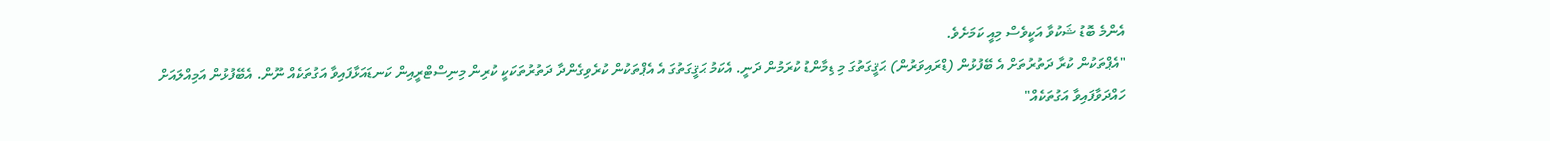އެންމެ ބޮޑު ޝަކުވާ އަކީވެސް މިއީ ކަމަށެވެ.
"އެޕްތަކުން ކުރާ ދަތުރުތަށް އެ ބޭފުޅުން (ޑްރައިވަރުން) ޙަޤީގަތުގަ މި ޑިމާންޑު ކުރަމުން ދަނީ. އެކަމު ޙަޤީގަތުގަ އެ އެޕްތަކުން ކުރެވިގެންދާ ދަތުރުތަކަކީ ކުރިން މިނިސްޓްރީއިން ކަނޑައަޅާފައިވާ އަގުތަކެއް ނޫން. އެބޭފުޅުން އަމިއްލައަށް ހައްދަވާފައިވާ އަގުތަކެއް"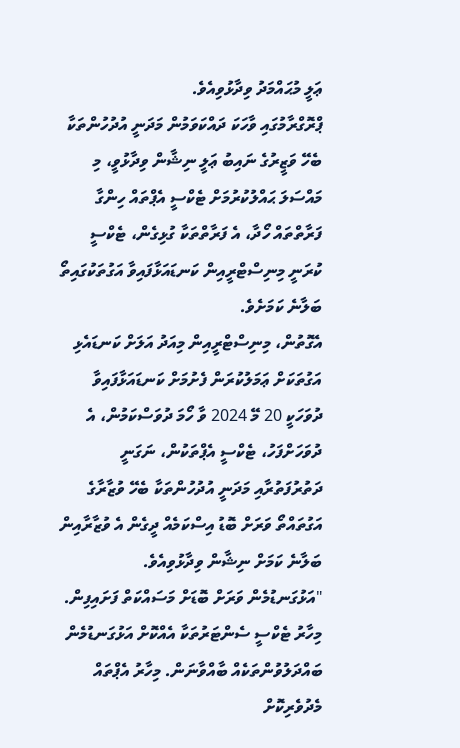ޢަލީ މުޙައްމަދު ވިދާޅުވިއެވެ.
ޕްރޮގްރާމުގައި ވާހަކަ ދައްކަވަމުން މަދަނީ އުދުހުންތަކާ ބެހޭ ވަޒީރުގެ ނައިބު ޢަލީ ނިޝާން ވިދާޅުވީ، މި މައްސަލަ ޙައްލުކުރުމަށް ޓެކްސީ އެޕްތައް ހިންގާ ފަރާތްތައް ހޯދާ، އެ ފަރާތްތަކާ ގުޅިގެން، ޓެކްސީ ކުރަނީ މިނިސްޓްރީއިން ކަނޑައަޅާފައިވާ އަގުތަކުގައިތޯ ބަލާނެ ކަމަށެވެ.
އެގޮތުން، މިނިސްޓްރީއިން މިއަދު އަލަށް ކަނޑައެޅި އަގުތަކަށް ޢަމަލުކުރަން ފެށުމަށް ކަނޑައަޅާފައިވާ ދުވަހަކީ 20 މޭ 2024 ވާ ހޯމަ ދުވަސްކަމުން، އެ ދުވަހަށްފަހު، ޓެކްސީ އެޕްތަކުން، ނަގަނީ ދަތުރުފަތުރާއި މަދަނީ އުދުހުންތަކާ ބެހޭ ވުޒާރާގެ އަގުތައްތޯ ވަރަށް ބޮޑު އިސްކަމެއް ދީގެން އެ ވުޒާރާއިން ބަލާނެ ކަމަށް ނިޝާން ވިދާޅުވިއެވެ.
"އަޅުގަނޑުމެން ވަރަށް ބޮޑަށް މަސައްކަތް ފަށައިފިން. މިހާރު ޓެކްސީ ސެންޓަރުތަކާ އެއްކޮށް އަޅުގަނޑުމެން ބައްދަލުވުންތަކެއް ބާއްވާނަން. މިހާރު އެޕްތައް މެދުވެރިކޮށް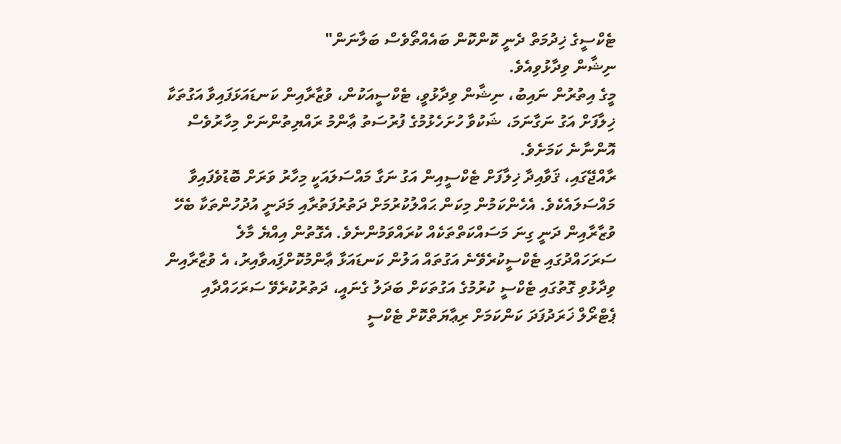ޓެކްސީގެ ޚިދުމަތް ދެނީ ކޮންކޮން ބައެއްތޯވެސް ބަލާނަން"
ނިޝާން ވިދާޅުވިއެވެ.
މީގެ އިތުރުން ނައިބު، ނިޝާން ވިދާޅުވީ، ޓެކްސީއަކުން، ވުޒާރާއިން ކަނޑައަޅަފައިވާ އަގުތަކާ ޚިލާފަށް އަގު ނަގާނަމަ، ޝަކުވާ ހުށަހެޅުމުގެ ފުރުސަތު ޢާންމު ރައްޔިތުންނަށް މިހާރުވެސް އޮންނާނެ ކަމަށެވެ.
ރާއްޖޭގައި، ޤަވާއިދާ ޚިލާފަށް ޓެކްސީއިން އަގު ނަގާ މައްސަލައަކީ މިހާރު ވަރަށް ބޮޑުވެފައިވާ މައްސަލައެކެވެ. އެހެންކަމުން މިކަން ޙައްލުކުރުމަށް ދަތުރުފަތުރާއި މަދަނީ އުދުހުންތަކާ ބެހޭ ވުޒާރާއިން ދަނީ ގިނަ މަސައްކަތްތަކެއް ކުރައްވަމުންނެވެ. އެގޮތުން އިއްޔެ މާލެ ސަރަހައްދުގައި ޓެކްސީކުރެވޭނެ އަގުތައް އަލުން ކަނޑައަޅާ ޢާންމުކޮށްފަިއވާއިރު، އެ ވުޒާރާއިން ވިދާޅުވި ގޮތުގައި ޓެކްސީ ކުރުމުގެ އަގުތަކަށް ބަދަލު ގެނައީ، ދަތުރުކުރެވޭ ސަރަހައްދާއި ޕެޓްރޯލް ޚަރަދުފަދަ ކަންކަމަށް ރިޢާޔަތްކޮށް ޓެކްސީ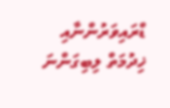ޑްރައިވަރުންނާއި ޚިދުމަތް ލިބިގަންނަ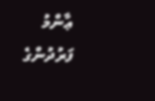ޢާންމު ފަރުދުންގެ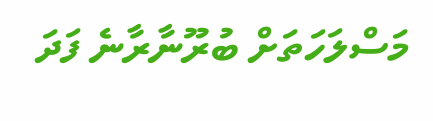މަސްލަހަތަށް ބުރޫނާރާނެ ފަދަ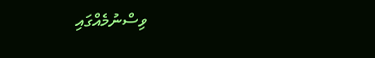ވިސްނުމެއްގައި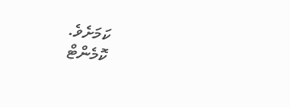ކަމަށެވެ.
ކޮމެންޓް